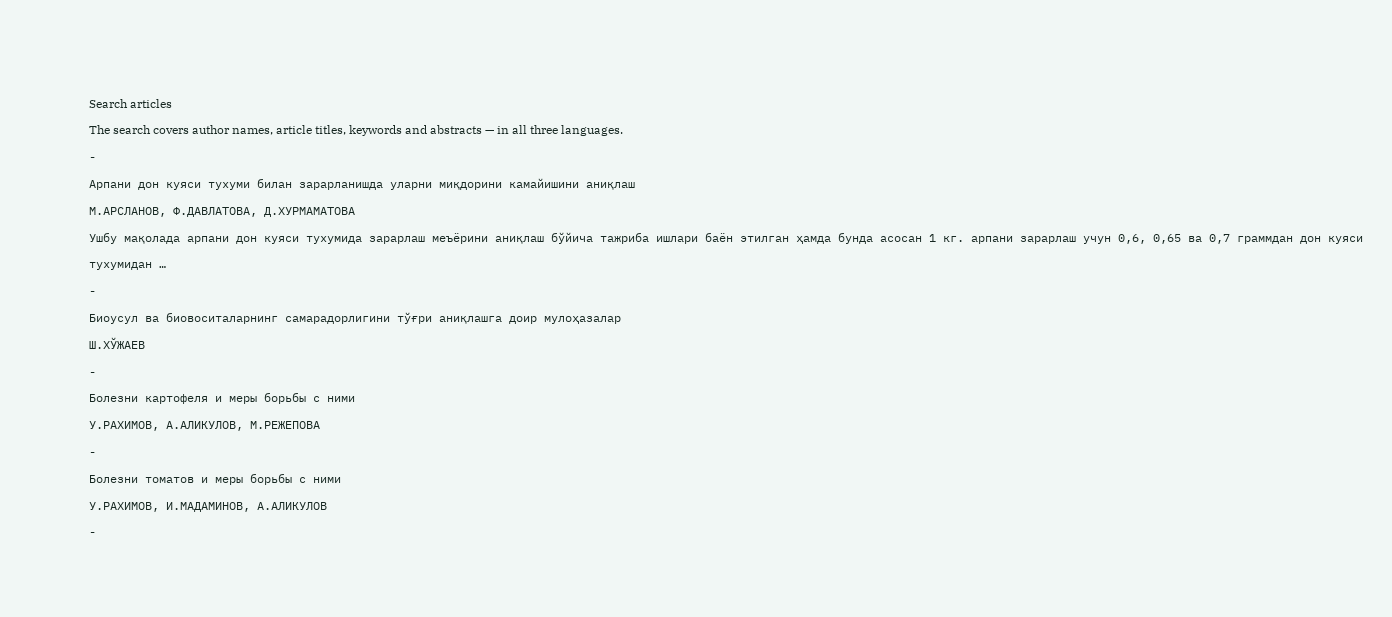Search articles
The search covers author names, article titles, keywords and abstracts — in all three languages.
-
Арпани дон куяси тухуми билан зарарланишда уларни миқдорини камайишини аниқлаш
М.АРСЛАНОВ, Ф.ДАВЛАТОВА, Д.ХУРМАМАТОВА
Ушбу мақолада арпани дон куяси тухумида зарарлаш меъёрини аниқлаш бўйича тажриба ишлари баён этилган ҳамда бунда асосан 1 кг. арпани зарарлаш учун 0,6, 0,65 ва 0,7 граммдан дон куяси тухумидан …
-
Биоусул ва биовоситаларнинг самарадорлигини тўғри аниқлашга доир мулоҳазалар
Ш.ХЎЖАЕВ
-
Болезни картофеля и меры борьбы с ними
У.РАХИМОВ, А.АЛИКУЛОВ, М.РЕЖЕПОВА
-
Болезни томатов и меры борьбы с ними
У.РАХИМОВ, И.МАДАМИНОВ, А.АЛИКУЛОВ
-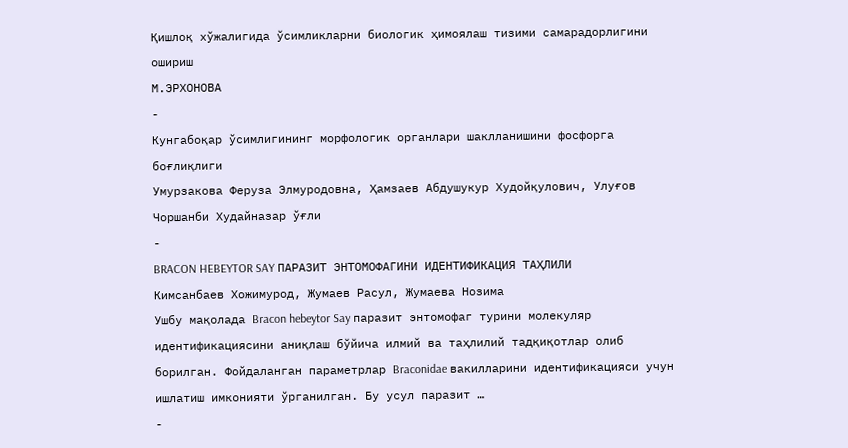Қишлоқ хўжалигида ўсимликларни биологик ҳимоялаш тизими самарадорлигини ошириш
М.ЭРХОНОВА
-
Кунгабоқар ўсимлигининг морфологик органлари шаклланишини фосфорга боғлиқлиги
Умурзакова Феруза Элмуродовна, Ҳамзаев Абдушукур Худойқулович, Улуғов Чоршанби Худайназар ўғли
-
BRACON HEBEYTOR SAY ПАРАЗИТ ЭНТОМОФАГИНИ ИДЕНТИФИКАЦИЯ ТАҲЛИЛИ
Кимсанбаев Хожимурод, Жумаев Расул, Жумаева Нозима
Ушбу мақолада Bracon hebeytor Say паразит энтомофаг турини молекуляр идентификациясини аниқлаш бўйича илмий ва таҳлилий тадқиқотлар олиб борилган. Фойдаланган параметрлар Braconidae вакилларини идентификацияси учун ишлатиш имконияти ўрганилган. Бу усул паразит …
-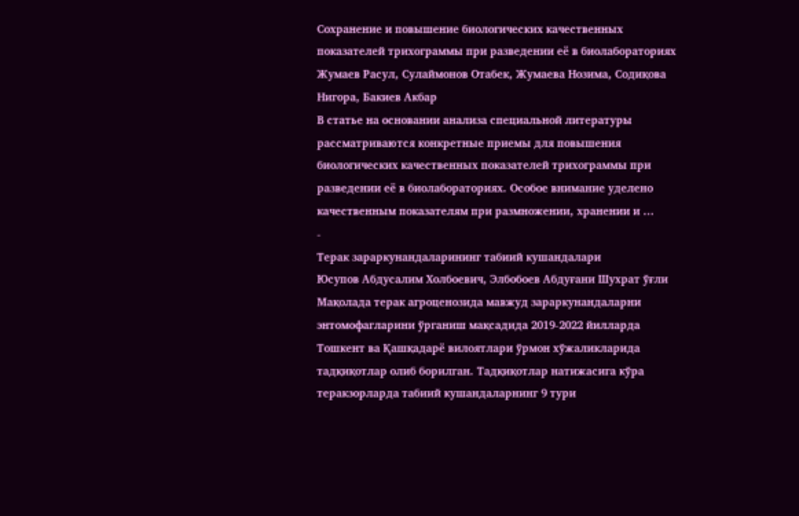Сохранение и повышение биологических качественных показателей трихограммы при разведении её в биолабораториях
Жумаев Расул, Сулаймонов Отабек, Жумаева Нозима, Содиқова Нигора, Бакиев Акбар
В статье на основании анализа специальной литературы рассматриваются конкретные приемы для повышения биологических качественных показателей трихограммы при разведении её в биолабораториях. Особое внимание уделено качественным показателям при размножении, хранении и …
-
Терак зараркунандаларининг табиий кушандалари
Юсупов Абдусалим Холбоевич, Элбобоев Абдуғани Шухрат ўғли
Мақолада терак агроценозида мавжуд зараркунандаларни энтомофагларини ўрганиш мақсадида 2019-2022 йилларда Тошкент ва Қашқадарё вилоятлари ўрмон хўжаликларида тадқиқотлар олиб борилган. Тадқиқотлар натижасига кўра теракзорларда табиий кушандаларнинг 9 тури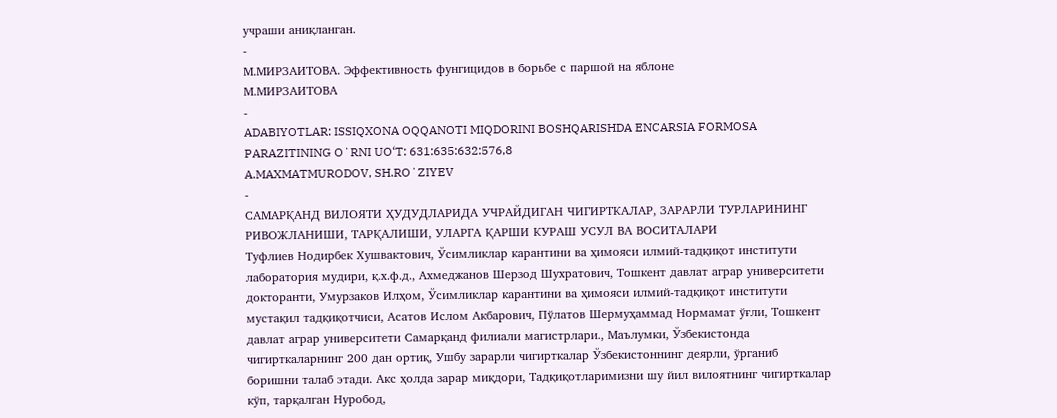учраши аниқланган.
-
М.МИРЗАИТОВА. Эффективность фунгицидов в борьбе с паршой на яблоне
М.МИРЗАИТОВА
-
ADABIYOTLAR: ISSIQXONA OQQANOTI MIQDORINI BOSHQARISHDA ENCARSIA FORMOSA PARAZITINING OʻRNI UO‘T: 631:635:632:576,8
A.MAXMATMURODOV, SH.ROʻZIYEV
-
САМАРҚАНД ВИЛОЯТИ ҲУДУДЛАРИДА УЧРАЙДИГАН ЧИГИРТКАЛАР, ЗАРАРЛИ ТУРЛАРИНИНГ РИВОЖЛАНИШИ, ТАРҚАЛИШИ, УЛАРГА ҚАРШИ КУРАШ УСУЛ ВА ВОСИТАЛАРИ
Туфлиев Нодирбек Хушвактович, Ўсимликлар карантини ва ҳимояси илмий-тадқиқот институти лаборатория мудири, қ.х.ф.д., Ахмеджанов Шерзод Шухратович, Тошкент давлат аграр университети докторанти, Умурзаков Илҳом, Ўсимликлар карантини ва ҳимояси илмий-тадқиқот институти мустақил тадқиқотчиси, Асатов Ислом Акбарович, Пўлатов Шермуҳаммад Нормамат ўғли, Тошкент давлат аграр университети Самарқанд филиали магистрлари., Маълумки, Ўзбекистонда чигирткаларнинг 200 дан ортиқ, Ушбу зарарли чигирткалар Ўзбекистоннинг деярли, ўрганиб боришни талаб этади. Акс ҳолда зарар миқдори, Тадқиқотларимизни шу йил вилоятнинг чигирткалар кўп, тарқалган Нуробод,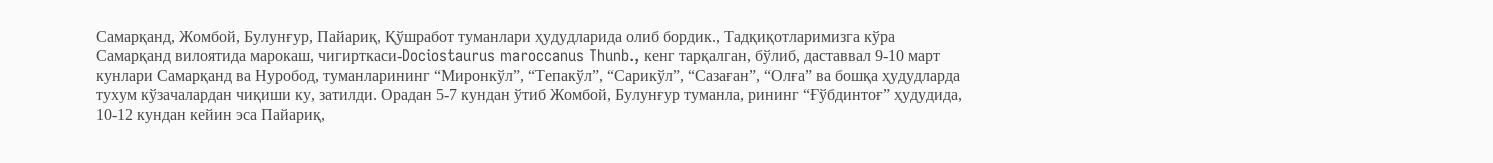Самарқанд, Жомбой, Булунғур, Пайариқ, Қўшработ туманлари ҳудудларида олиб бордик., Тадқиқотларимизга кўра Самарқанд вилоятида марокаш, чигирткаси-Dociostaurus maroccanus Thunb., кенг тарқалган, бўлиб, даставвал 9-10 март кунлари Самарқанд ва Нуробод, туманларининг “Миронкўл”, “Тепакўл”, “Сарикўл”, “Сазаған”, “Олға” ва бошқа ҳудудларда тухум кўзачалардан чиқиши ку, затилди. Орадан 5-7 кундан ўтиб Жомбой, Булунғур туманла, рининг “Ғўбдинтоғ” ҳудудида, 10-12 кундан кейин эса Пайариқ,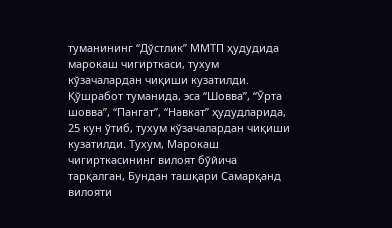туманининг “Дўстлик” ММТП ҳудудида марокаш чигирткаси, тухум кўзачалардан чиқиши кузатилди. Қўшработ туманида, эса “Шовва”, “Ўрта шовва”, “Пангат”, “Навкат” ҳудудларида, 25 кун ўтиб, тухум кўзачалардан чиқиши кузатилди. Тухум, Марокаш чигирткасининг вилоят бўйича тарқалган, Бундан ташқари Самарқанд вилояти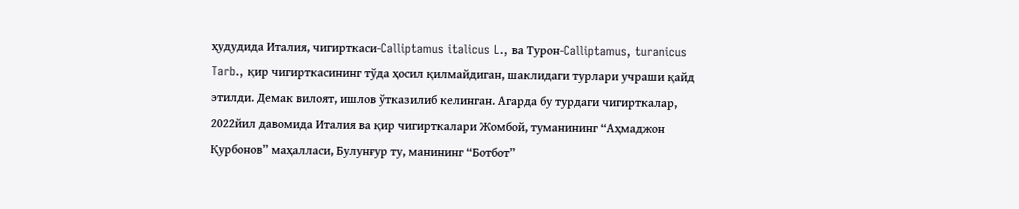ҳудудида Италия, чигирткаси-Calliptamus italicus L., ва Турон-Calliptamus, turanicus Tarb., қир чигирткасининг тўда ҳосил қилмайдиган, шаклидаги турлари учраши қайд этилди. Демак вилоят, ишлов ўтказилиб келинган. Агарда бу турдаги чигирткалар, 2022йил давомида Италия ва қир чигирткалари Жомбой, туманининг “Аҳмаджон Қурбонов” маҳалласи, Булунғур ту, манининг “Ботбот”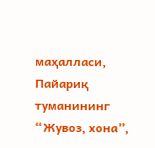маҳалласи, Пайариқ туманининг “Жувоз, хона”,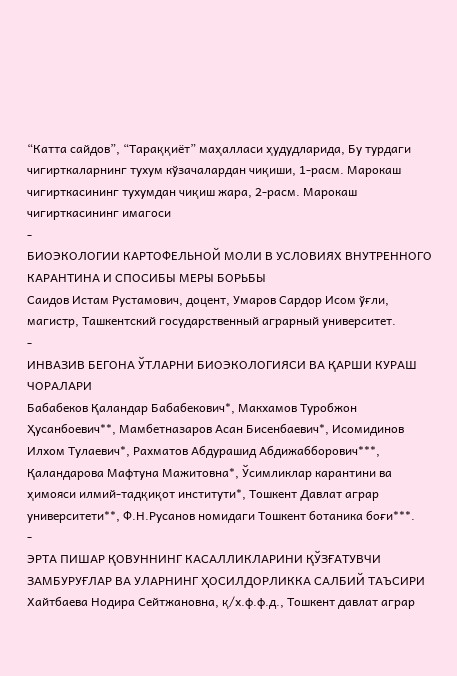“Катта сайдов”, “Тараққиёт” маҳалласи ҳудудларида, Бу турдаги чигирткаларнинг тухум кўзачалардан чиқиши, 1-расм. Марокаш чигирткасининг тухумдан чиқиш жара, 2-расм. Марокаш чигирткасининг имагоси
-
БИОЭКОЛОГИИ КАРТОФЕЛЬНОЙ МОЛИ В УСЛОВИЯХ ВНУТРЕННОГО КАРАНТИНА И СПОСИБЫ МЕРЫ БОРЬБЫ
Cаидов Истам Рустамович, доцент, Умаров Сардор Исом ўғли, магистр, Ташкентский государственный аграрный университет.
-
ИНВАЗИВ БЕГОНА ЎТЛАРНИ БИОЭКОЛОГИЯСИ ВА ҚАРШИ КУРАШ ЧОРАЛАРИ
Бабабеков Қаландар Бабабекович*, Макхамов Туробжон Ҳусанбоевич**, Мамбетназаров Асан Бисенбаевич*, Исомидинов Илхом Тулаевич*, Рахматов Абдурашид Абдижабборович***, Қаландарова Мафтуна Мажитовна*, Ўсимликлар карантини ва ҳимояси илмий-тадқиқот институти*, Тошкент Давлат аграр университети**, Ф.Н.Русанов номидаги Тошкент ботаника боғи***.
-
ЭРТА ПИШАР ҚОВУННИНГ КАСАЛЛИКЛАРИНИ ҚЎЗҒАТУВЧИ ЗАМБУРУҒЛАР ВА УЛАРНИНГ ҲОСИЛДОРЛИККА САЛБИЙ ТАЪСИРИ
Хайтбаева Нодира Сейтжановна, қ/х.ф.ф.д., Тошкент давлат аграр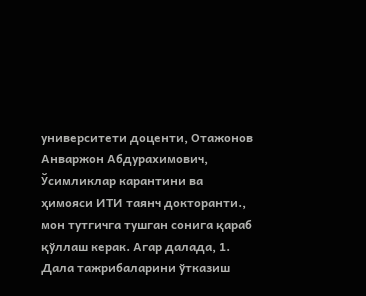университети доценти, Отажонов Анваржон Aбдурахимович, Ўсимликлар карантини ва ҳимояси ИТИ таянч докторанти., мон тутгичга тушган сонига қараб қўллаш керак. Агар далада, 1. Дала тажрибаларини ўтказиш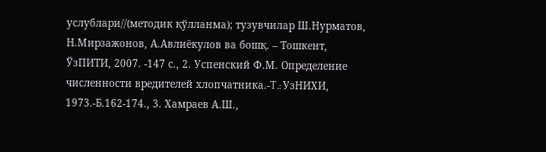услублари//(методик қўлланма); тузувчилар Ш.Нурматов, Н.Мирзажонов, А.Авлиёкулов ва бошқ. – Тошкент, ЎзПИТИ, 2007. -147 с., 2. Успенский Ф.М. Определение численности вредителей хлопчатника.-T.: УзНИХИ, 1973.-Б.162-174., 3. Хамраев А.Ш.,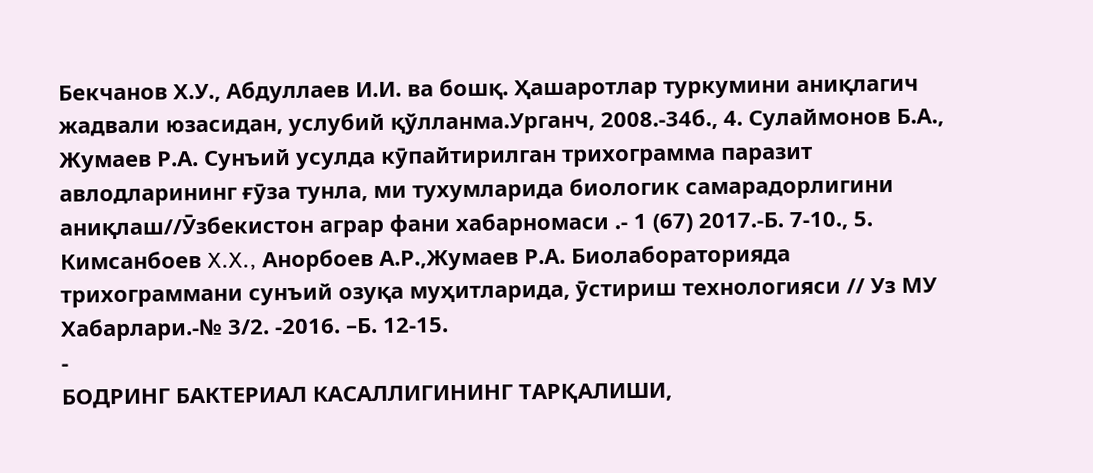Бекчанов Х.У., Абдуллаев И.И. ва бошқ. Ҳашаротлар туркумини аниқлагич жадвали юзасидан, услубий қўлланма.Урганч, 2008.-34б., 4. Сулаймонов Б.А., Жумаев Р.А. Сунъий усулда кӯпайтирилган трихограмма паразит авлодларининг ғӯза тунла, ми тухумларида биологик самарадорлигини аниқлаш//Ӯзбекистон аграр фани хабарномаси .- 1 (67) 2017.-Б. 7-10., 5. Кимсанбоев X.X., Aнорбоев А.Р.,Жумаев Р.А. Биолабораторияда трихограммани сунъий озуқа муҳитларида, ӯстириш технологияси // Уз МУ Хабарлари.-№ 3/2. -2016. –Б. 12-15.
-
БОДРИНГ БАКТЕРИАЛ КАСАЛЛИГИНИНГ ТАРҚАЛИШИ,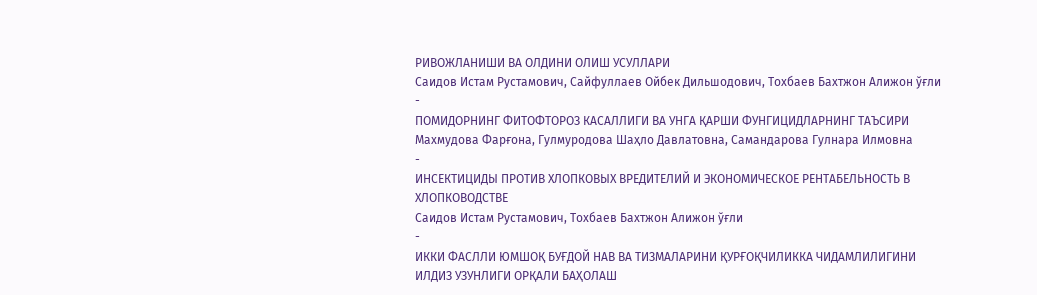РИВОЖЛАНИШИ ВА ОЛДИНИ ОЛИШ УСУЛЛАРИ
Саидов Истам Рустамович, Сайфуллаев Ойбек Дильшодович, Тохбаев Бахтжон Алижон ўғли
-
ПОМИДОРНИНГ ФИТОФТОРОЗ КАСАЛЛИГИ ВА УНГА ҚАРШИ ФУНГИЦИДЛАРНИНГ ТАЪСИРИ
Махмудова Фарғона, Гулмуродова Шаҳло Давлатовна, Самандарова Гулнара Илмовна
-
ИНСЕКТИЦИДЫ ПРОТИВ ХЛОПКОВЫХ ВРЕДИТЕЛИЙ И ЭКОНОМИЧЕСКОЕ РЕНТАБЕЛЬНОСТЬ В ХЛОПКОВОДСТВЕ
Саидов Истам Рустамович, Тохбаев Бахтжон Алижон ўғли
-
ИККИ ФАСЛЛИ ЮМШОҚ БУҒДОЙ НАВ ВА ТИЗМАЛАРИНИ ҚУРҒОҚЧИЛИККА ЧИДАМЛИЛИГИНИ ИЛДИЗ УЗУНЛИГИ ОРҚАЛИ БАҲОЛАШ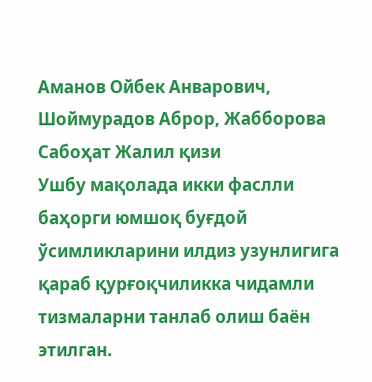Аманов Ойбек Анварович, Шоймурадов Аброр, Жабборова Сабоҳат Жалил қизи
Ушбу мақолада икки фаслли баҳорги юмшоқ буғдой ўсимликларини илдиз узунлигига қараб қурғоқчиликка чидамли тизмаларни танлаб олиш баён этилган.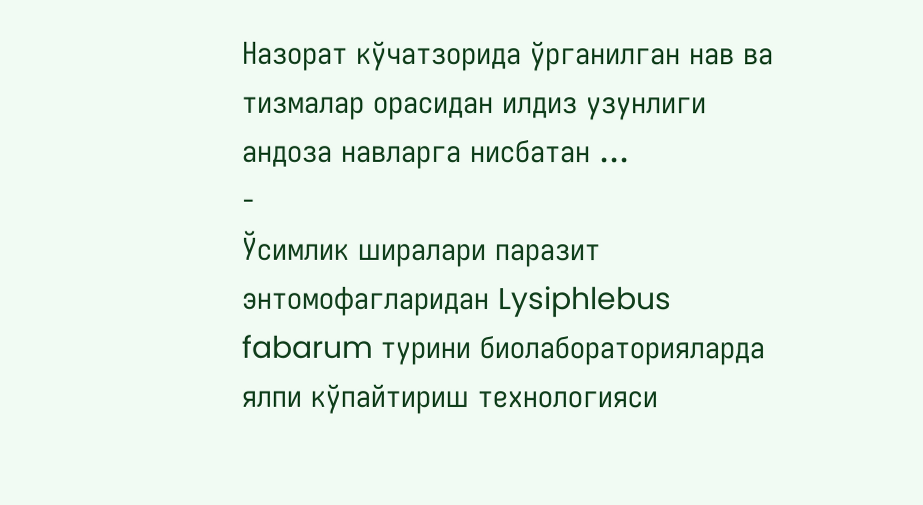Назорат кўчатзорида ўрганилган нав ва тизмалар орасидан илдиз узунлиги андоза навларга нисбатан …
-
Ўсимлик ширалари паразит энтомофагларидан Lysiphlebus fabarum турини биолабораторияларда ялпи кўпайтириш технологияси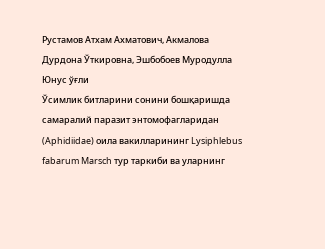Рустамов Атхам Ахматович, Акмалова Дурдона Ўткировна, Эшбобоев Муродулла Юнус ўғли
Ўсимлик битларини сонини бошқаришда самаралий паразит энтомофагларидан (Aphidiidae) оила вакилларининг Lysiphlebus fabarum Marsch тур таркиби ва уларнинг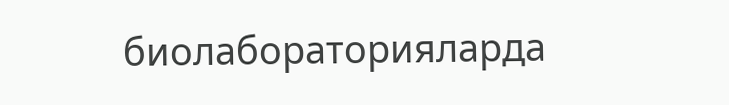биолабораторияларда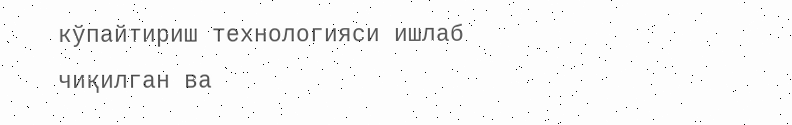кўпайтириш технологияси ишлаб чиқилган ва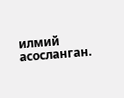илмий асосланган.